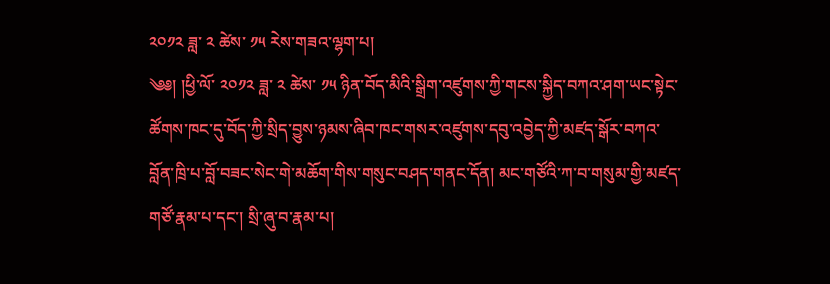༢༠༡༢ ཟླ་ ༢ ཚེས་ ༡༥ རེས་གཟའ་ལྷག་པ།
༄༅། །ཕྱི་ལོ་ ༢༠༡༢ ཟླ་ ༢ ཚེས་ ༡༥ ཉིན་བོད་མིའི་སྒྲིག་འཛུགས་ཀྱི་གངས་སྐྱིད་བཀའ་ཤག་ཡང་སྟེང་ཚོགས་ཁང་དུ་བོད་ཀྱི་སྲིད་བྱུས་ཉམས་ཞིབ་ཁང་གསར་འཛུགས་དབུ་འབྱེད་ཀྱི་མཛད་སྒོར་བཀའ་བློན་ཁྲི་པ་བློ་བཟང་སེང་གེ་མཆོག་གིས་གསུང་བཤད་གནང་དོན། མང་གཙོའི་ཀ་བ་གསུམ་གྱི་མཛད་གཙོ་རྣམ་པ་དང་། སྲི་ཞུ་བ་རྣམ་པ།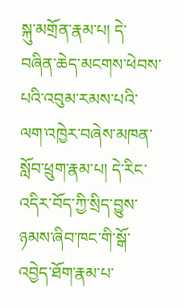སྐུ་མགྲོན་རྣམ་པ། དེ་བཞིན་ཆེད་མངགས་ཕེབས་པའི་འབུམ་རམས་པའི་ལག་འཁྱེར་བཞེས་མཁན་སློབ་ཕྲུག་རྣམ་པ། དེ་རིང་འདིར་བོད་ཀྱི་སྲིད་བྱུས་ཉམས་ཞིབ་ཁང་གི་སྒོ་འབྱེད་ཐོག་རྣམ་པ་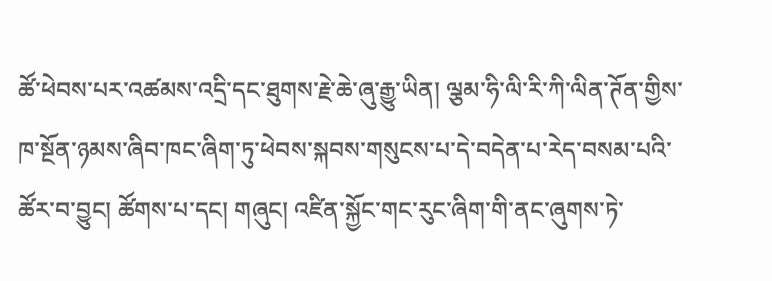ཚོ་ཕེབས་པར་འཚམས་འདྲི་དང་ཐུགས་རྗེ་ཆེ་ཞུ་རྒྱུ་ཡིན། ལྕམ་ཧི་ལི་རི་ཀི་ལིན་ཊོན་གྱིས་ཁ་སྔོན་ཉམས་ཞིབ་ཁང་ཞིག་ཏུ་ཕེབས་སྐབས་གསུངས་པ་དེ་བདེན་པ་རེད་བསམ་པའི་ཚོར་བ་བྱུང། ཚོགས་པ་དང། གཞུང། འཛིན་སྐྱོང་གང་རུང་ཞིག་གི་ནང་ཞུགས་ཏེ་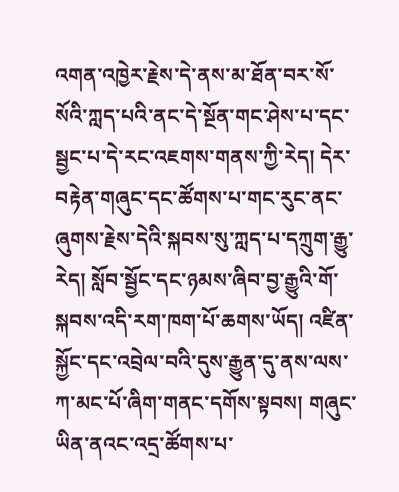འགན་འཁྱེར་རྗེས་དེ་ནས་མ་ཐོན་བར་སོ་སོའི་ཀླད་པའི་ནང་དེ་སྔོན་གང་ཤེས་པ་དང་སྦྱང་པ་དེ་རང་འཇགས་གནས་ཀྱི་རེད། དེར་བརྟེན་གཞུང་དང་ཚོགས་པ་གང་རུང་ནང་ཞུགས་རྗེས་དེའི་སྐབས་སུ་ཀླད་པ་དཀྲུག་རྒྱུ་རེད། སློབ་སྦྱོང་དང་ཉམས་ཞིབ་བྱ་རྒྱུའི་གོ་སྐབས་འདི་རག་ཁག་པོ་ཆགས་ཡོད། འཛིན་སྐྱོང་དང་འབྲེལ་བའི་དུས་རྒྱུན་དུ་ནས་ལས་ཀ་མང་པོ་ཞིག་གནང་དགོས་སྟབས། གཞུང་ཡིན་ནའང་འདྲ་ཚོགས་པ་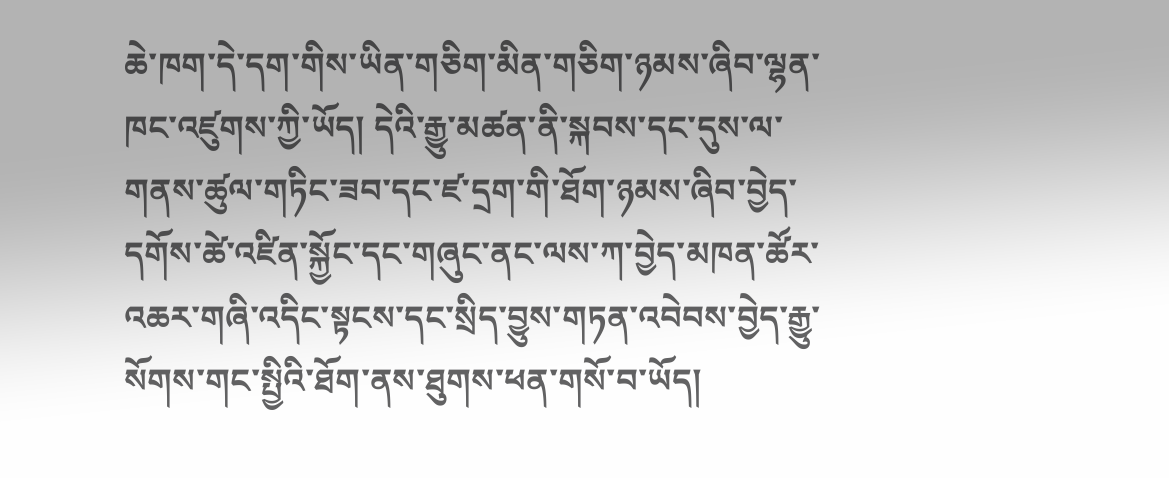ཆེ་ཁག་དེ་དག་གིས་ཡིན་གཅིག་མིན་གཅིག་ཉམས་ཞིབ་ལྷན་ཁང་འཛུགས་ཀྱི་ཡོད། དེའི་རྒྱུ་མཚན་ནི་སྐབས་དང་དུས་ལ་གནས་ཚུལ་གཏིང་ཟབ་དང་ཛ་དྲག་གི་ཐོག་ཉམས་ཞིབ་བྱེད་དགོས་ཚེ་འཛིན་སྐྱོང་དང་གཞུང་ནང་ལས་ཀ་བྱེད་མཁན་ཚོར་འཆར་གཞི་འདིང་སྟངས་དང་སྲིད་བྱུས་གཏན་འབེབས་བྱེད་རྒྱུ་སོགས་གང་སྤྱིའི་ཐོག་ནས་ཐུགས་ཕན་གསོ་བ་ཡོད།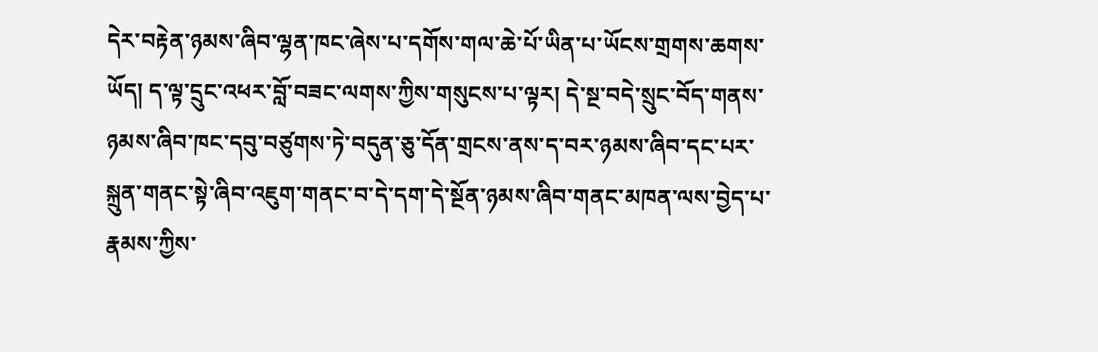དེར་བརྟེན་ཉམས་ཞིབ་ལྷན་ཁང་ཞེས་པ་དགོས་གལ་ཆེ་པོ་ཡིན་པ་ཡོངས་གྲགས་ཆགས་ཡོད། ད་ལྟ་དྲུང་འཕར་བློ་བཟང་ལགས་ཀྱིས་གསུངས་པ་ལྟར། དེ་སྔ་བདེ་སྲུང་བོད་གནས་ཉམས་ཞིབ་ཁང་དབུ་བཙུགས་ཏེ་བདུན་ཅུ་དོན་གྲངས་ནས་ད་བར་ཉམས་ཞིབ་དང་པར་སྐྲུན་གནང་སྟེ་ཞིབ་འཇུག་གནང་བ་དེ་དག་དེ་སྔོན་ཉམས་ཞིབ་གནང་མཁན་ལས་བྱེད་པ་རྣམས་ཀྱིས་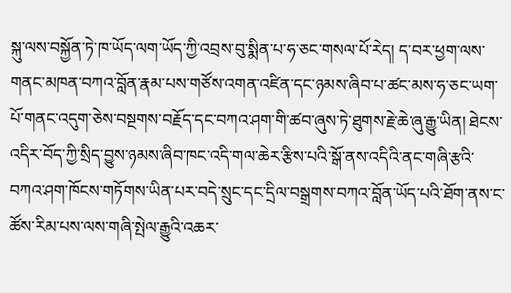སྐུ་ལས་བསྐྱོན་ཏེ་ཁ་ཡོད་ལག་ཡོད་ཀྱི་འབྲས་བུ་སྨིན་པ་ཧ་ཅང་གསལ་པོ་རེད། ད་བར་ཕྱག་ལས་གནང་མཁན་བཀའ་བློན་རྣམ་པས་གཙོས་འགན་འཛིན་དང་ཉམས་ཞིབ་པ་ཚང་མས་ཧ་ཅང་ཡག་པོ་གནང་འདུག་ཅེས་བསྔགས་བརྗོད་དང་བཀའ་ཤག་གི་ཚབ་ཞུས་ཏེ་ཐུགས་རྗེ་ཆེ་ཞུ་རྒྱུ་ཡིན། ཐེངས་འདིར་བོད་ཀྱི་སྲིད་བྱུས་ཉམས་ཞིབ་ཁང་འདི་གལ་ཆེར་རྩིས་པའི་སྒོ་ནས་འདིའི་ནང་གཞི་རྩའི་བཀའ་ཤག་ཁོངས་གཏོགས་ཡིན་པར་བདེ་སྲུང་དང་དྲིལ་བསྒྲགས་བཀའ་བློན་ཡོད་པའི་ཐོག་ནས་ང་ཚོས་རིམ་པས་ལས་གཞི་སྤེལ་རྒྱུའི་འཆར་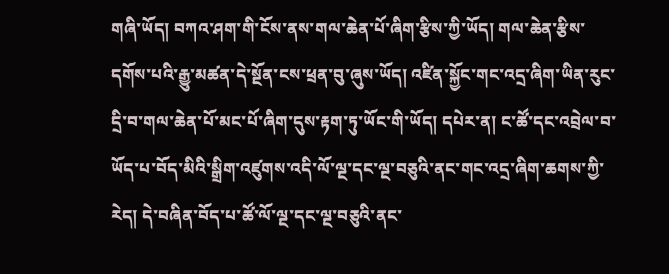གཞི་ཡོད། བཀའ་ཤག་གི་ངོས་ནས་གལ་ཆེན་པོ་ཞིག་རྩིས་ཀྱི་ཡོད། གལ་ཆེན་རྩིས་དགོས་པའི་རྒྱུ་མཚན་དེ་སྔོན་ངས་ཕྲན་བུ་ཞུས་ཡོད། འཛིན་སྐྱོང་གང་འདྲ་ཞིག་ཡིན་རུང་དྲི་བ་གལ་ཆེན་པོ་མང་པོ་ཞིག་དུས་རྟག་ཏུ་ཡོང་གི་ཡོད། དཔེར་ན། ང་ཚོ་དང་འབྲེལ་བ་ཡོད་པ་བོད་མིའི་སྒྲིག་འཛུགས་འདི་ལོ་ལྔ་དང་ལྔ་བཅུའི་ནང་གང་འདྲ་ཞིག་ཆགས་ཀྱི་རེད། དེ་བཞིན་བོད་པ་ཚོ་ལོ་ལྔ་དང་ལྔ་བཅུའི་ནང་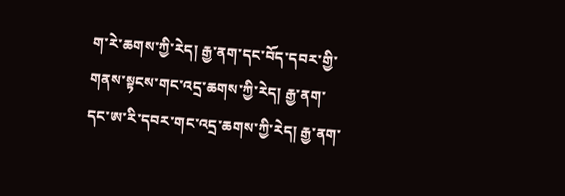ག་རེ་ཆགས་ཀྱི་རེད། རྒྱ་ནག་དང་བོད་དབར་གྱི་གནས་སྟངས་གང་འདྲ་ཆགས་ཀྱི་རེད། རྒྱ་ནག་དང་ཨ་རི་དབར་གང་འདྲ་ཆགས་ཀྱི་རེད། རྒྱ་ནག་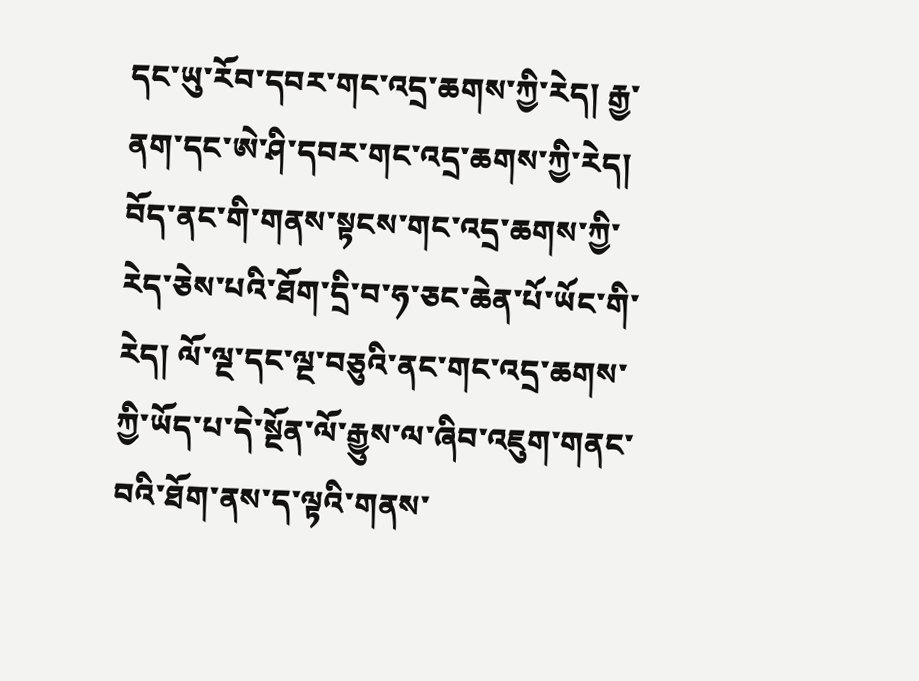དང་ཡུ་རོབ་དབར་གང་འདྲ་ཆགས་ཀྱི་རེད། རྒྱ་ནག་དང་ཨེ་ཤི་དབར་གང་འདྲ་ཆགས་ཀྱི་རེད། བོད་ནང་གི་གནས་སྟངས་གང་འདྲ་ཆགས་ཀྱི་རེད་ཅེས་པའི་ཐོག་དྲི་བ་ཧ་ཅང་ཆེན་པོ་ཡོང་གི་རེད། ལོ་ལྔ་དང་ལྔ་བཅུའི་ནང་གང་འདྲ་ཆགས་ཀྱི་ཡོད་པ་དེ་སྔོན་ལོ་རྒྱུས་ལ་ཞིབ་འཇུག་གནང་བའི་ཐོག་ནས་ད་ལྟའི་གནས་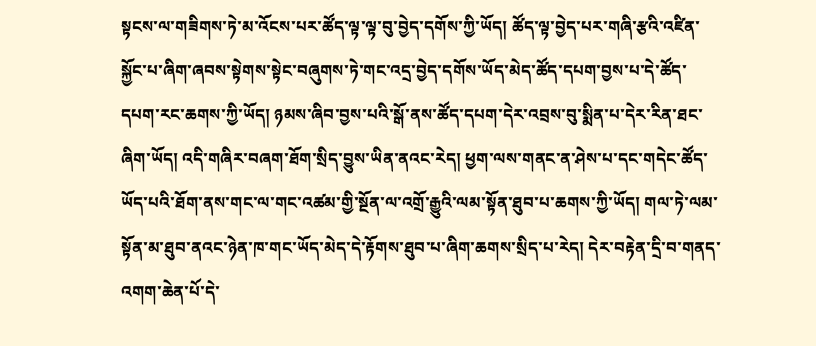སྟངས་ལ་གཟིགས་ཏེ་མ་འོངས་པར་ཚོད་ལྟ་ལྟ་བུ་བྱེད་དགོས་ཀྱི་ཡོད། ཚོད་ལྟ་བྱེད་པར་གཞི་རྩའི་འཛིན་སྐྱོང་པ་ཞིག་ཞབས་སྟེགས་སྟེང་བཞུགས་ཏེ་གང་འདྲ་བྱེད་དགོས་ཡོད་མེད་ཚོད་དཔག་བྱས་པ་དེ་ཚོད་དཔག་རང་ཆགས་ཀྱི་ཡོད། ཉམས་ཞིབ་བྱས་པའི་སྒོ་ནས་ཚོད་དཔག་དེར་འབྲས་བུ་སྨིན་པ་དེར་རིན་ཐང་ཞིག་ཡོད། འདི་གཞིར་བཞག་ཐོག་སྲིད་བྱུས་ཡིན་ནའང་རེད། ཕྱག་ལས་གནང་ན་ཤེས་པ་དང་གདེང་ཚོད་ཡོད་པའི་ཐོག་ནས་གང་ལ་གང་འཚམ་གྱི་སྔོན་ལ་འགྲོ་རྒྱུའི་ལམ་སྟོན་ཐུབ་པ་ཆགས་ཀྱི་ཡོད། གལ་ཏེ་ལམ་སྟོན་མ་ཐུབ་ནའང་ཉེན་ཁ་གང་ཡོད་མེད་དེ་རྟོགས་ཐུབ་པ་ཞིག་ཆགས་སྲིད་པ་རེད། དེར་བརྟེན་དྲི་བ་གནད་འགག་ཆེན་པོ་དེ་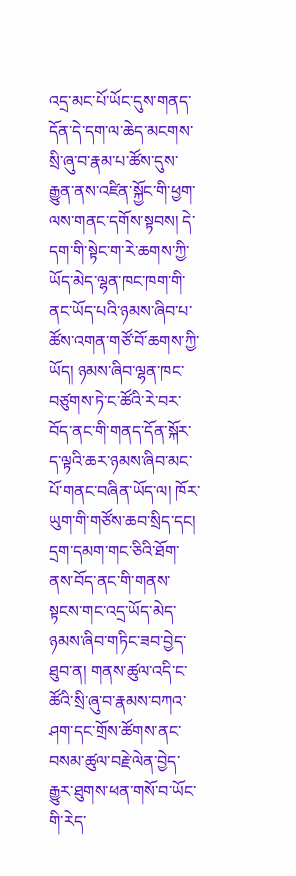འདྲ་མང་པོ་ཡོང་དུས་གནད་དོན་དེ་དག་ལ་ཆེད་མངགས་སྲི་ཞུ་བ་རྣམ་པ་ཚོས་དུས་རྒྱུན་ནས་འཛིན་སྐྱོང་གི་ཕྱག་ལས་གནང་དགོས་སྟབས། དེ་དག་གི་སྟེང་ག་རེ་ཆགས་ཀྱི་ཡོད་མེད་ལྷན་ཁང་ཁག་གི་ནང་ཡོད་པའི་ཉམས་ཞིབ་པ་ཚོས་འགན་གཙོ་བོ་ཆགས་ཀྱི་ཡོད། ཉམས་ཞིབ་ལྷན་ཁང་བཙུགས་ཏེ་ང་ཚོའི་རེ་བར་བོད་ནང་གི་གནད་དོན་སྐོར་ད་ལྟའི་ཆར་ཉམས་ཞིབ་མང་པོ་གནང་བཞིན་ཡོད་ལ། ཁོར་ཡུག་གི་གཙོས་ཆབ་སྲིད་དང། དྲག་དམག་གང་ཅིའི་ཐོག་ནས་བོད་ནང་གི་གནས་སྟངས་གང་འདྲ་ཡོད་མེད་ཉམས་ཞིབ་གཏིང་ཟབ་བྱེད་ཐུབ་ན། གནས་ཚུལ་འདི་ང་ཚོའི་སྲི་ཞུ་བ་རྣམས་བཀའ་ཤག་དང་གྲོས་ཚོགས་ནང་བསམ་ཚུལ་བརྗེ་ལེན་བྱེད་རྒྱུར་ཐུགས་ཕན་གསོ་བ་ཡོང་གི་རེད་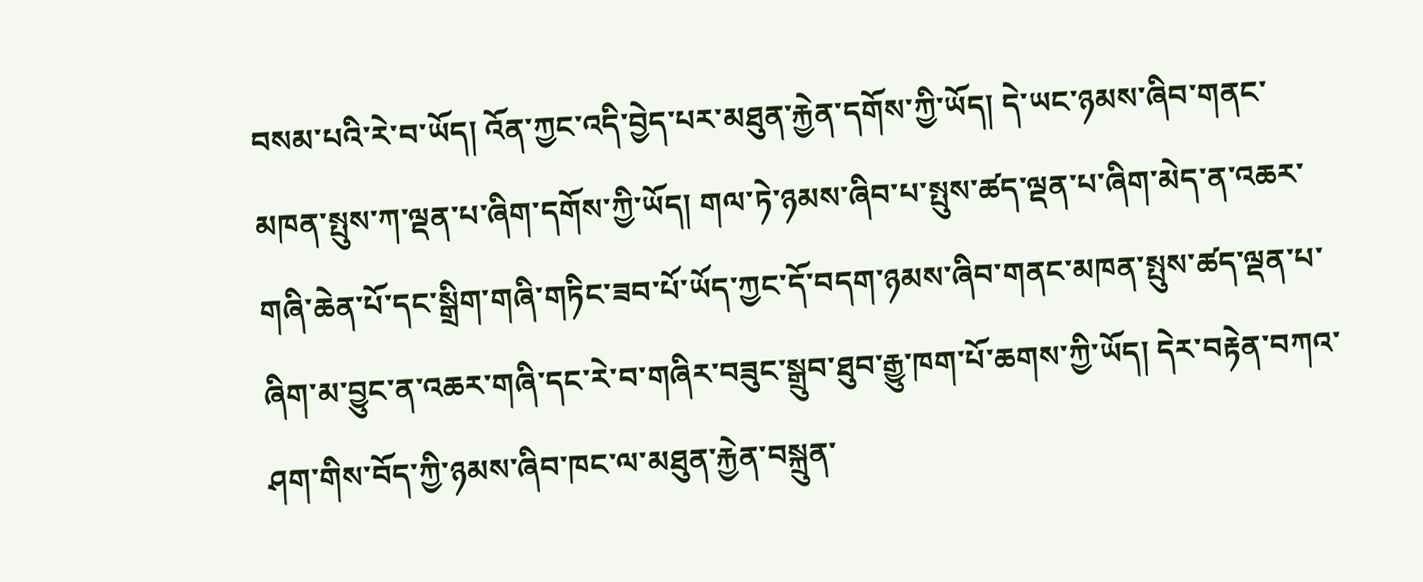བསམ་པའི་རེ་བ་ཡོད། འོན་ཀྱང་འདི་བྱེད་པར་མཐུན་རྐྱེན་དགོས་ཀྱི་ཡོད། དེ་ཡང་ཉམས་ཞིབ་གནང་མཁན་སྤུས་ཀ་ལྡན་པ་ཞིག་དགོས་ཀྱི་ཡོད། གལ་ཏེ་ཉམས་ཞིབ་པ་སྤུས་ཚད་ལྡན་པ་ཞིག་མེད་ན་འཆར་གཞི་ཆེན་པོ་དང་སྒྲིག་གཞི་གཏིང་ཟབ་པོ་ཡོད་ཀྱང་དོ་བདག་ཉམས་ཞིབ་གནང་མཁན་སྤུས་ཚད་ལྡན་པ་ཞིག་མ་བྱུང་ན་འཆར་གཞི་དང་རེ་བ་གཞིར་བཟུང་སྒྲུབ་ཐུབ་རྒྱུ་ཁག་པོ་ཆགས་ཀྱི་ཡོད། དེར་བརྟེན་བཀའ་ཤག་གིས་བོད་ཀྱི་ཉམས་ཞིབ་ཁང་ལ་མཐུན་རྐྱེན་བསྐྲུན་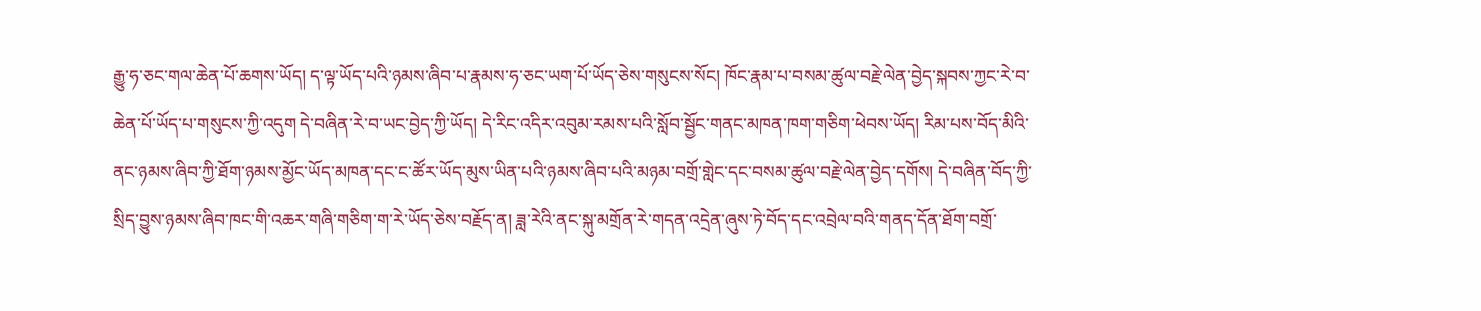རྒྱུ་ཧ་ཅང་གལ་ཆེན་པོ་ཆགས་ཡོད། ད་ལྟ་ཡོད་པའི་ཉམས་ཞིབ་པ་རྣམས་ཧ་ཅང་ཡག་པོ་ཡོད་ཅེས་གསུངས་སོང། ཁོང་རྣམ་པ་བསམ་ཚུལ་བརྗེ་ལེན་བྱེད་སྐབས་ཀྱང་རེ་བ་ཆེན་པོ་ཡོད་པ་གསུངས་ཀྱི་འདུག དེ་བཞིན་རེ་བ་ཡང་བྱེད་ཀྱི་ཡོད། དེ་རིང་འདིར་འབུམ་རམས་པའི་སློབ་སྦྱོང་གནང་མཁན་ཁག་གཅིག་ཕེབས་ཡོད། རིམ་པས་བོད་མིའི་ནང་ཉམས་ཞིབ་ཀྱི་ཐོག་ཉམས་མྱོང་ཡོད་མཁན་དང་ང་ཚོར་ཡོད་མུས་ཡིན་པའི་ཉམས་ཞིབ་པའི་མཉམ་བགྲོ་གླེང་དང་བསམ་ཚུལ་བརྗེ་ལེན་བྱེད་དགོས། དེ་བཞིན་བོད་ཀྱི་སྲིད་བྱུས་ཉམས་ཞིབ་ཁང་གི་འཆར་གཞི་གཅིག་ག་རེ་ཡོད་ཅེས་བརྗོད་ན། ཟླ་རེའི་ནང་སྐུ་མགྲོན་རེ་གདན་འདྲེན་ཞུས་ཏེ་བོད་དང་འབྲེལ་བའི་གནད་དོན་ཐོག་བགྲོ་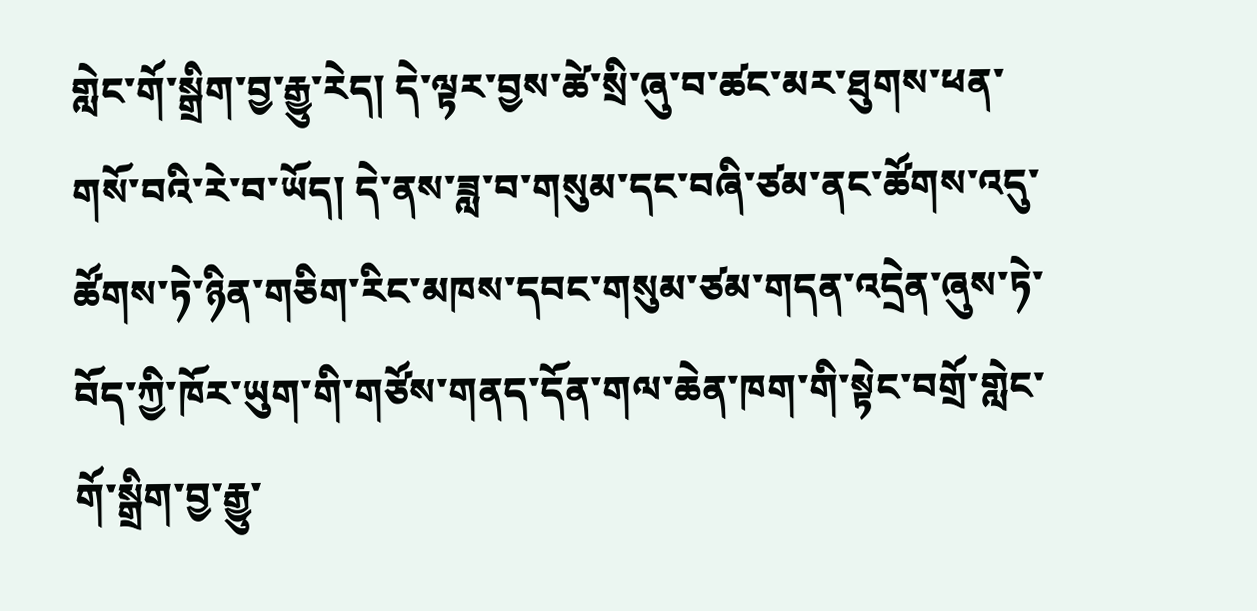གླེང་གོ་སྒྲིག་བྱ་རྒྱུ་རེད། དེ་ལྟར་བྱས་ཚེ་སྲི་ཞུ་བ་ཚང་མར་ཐུགས་ཕན་གསོ་བའི་རེ་བ་ཡོད། དེ་ནས་ཟླ་བ་གསུམ་དང་བཞི་ཙམ་ནང་ཚོགས་འདུ་ཚོགས་ཏེ་ཉིན་གཅིག་རིང་མཁས་དབང་གསུམ་ཙམ་གདན་འདྲེན་ཞུས་ཏེ་བོད་ཀྱི་ཁོར་ཡུག་གི་གཙོས་གནད་དོན་གལ་ཆེན་ཁག་གི་སྟེང་བགྲོ་གླེང་གོ་སྒྲིག་བྱ་རྒྱུ་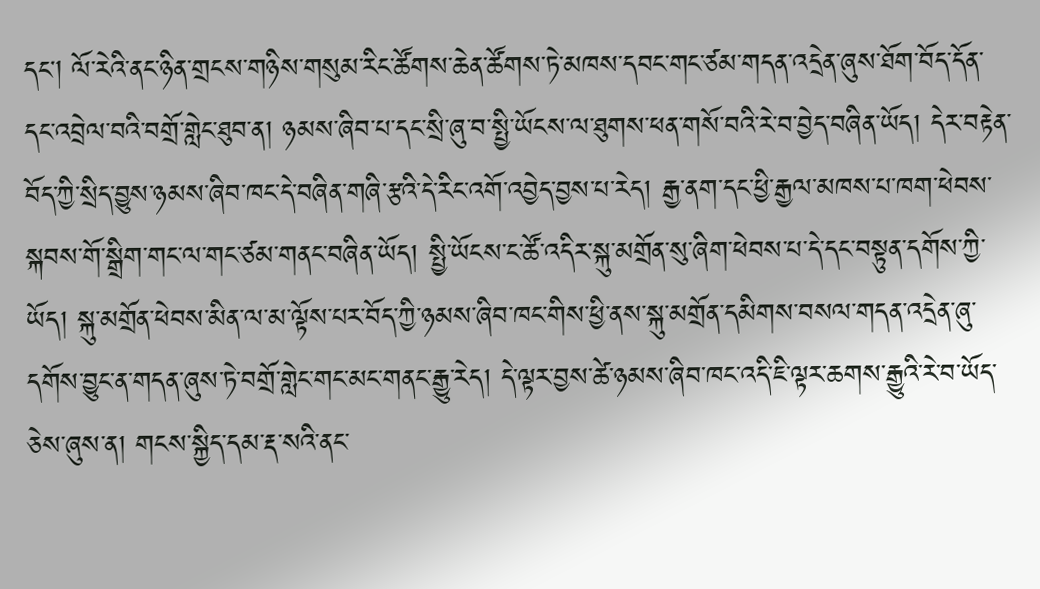དང། ལོ་རེའི་ནང་ཉིན་གྲངས་གཉིས་གསུམ་རིང་ཚོགས་ཆེན་ཚོགས་ཏེ་མཁས་དབང་གང་ཙམ་གདན་འདྲེན་ཞུས་ཐོག་བོད་དོན་དང་འབྲེལ་བའི་བགྲོ་གླེང་ཐུབ་ན། ཉམས་ཞིབ་པ་དང་སྲི་ཞུ་བ་སྤྱི་ཡོངས་ལ་ཐུགས་ཕན་གསོ་བའི་རེ་བ་བྱེད་བཞིན་ཡོད། དེར་བརྟེན་བོད་ཀྱི་སྲིད་བྱུས་ཉམས་ཞིབ་ཁང་དེ་བཞིན་གཞི་རྩའི་དེ་རིང་འགོ་འབྱེད་བྱས་པ་རེད། རྒྱ་ནག་དང་ཕྱི་རྒྱལ་མཁས་པ་ཁག་ཕེབས་སྐབས་གོ་སྒྲིག་གང་ལ་གང་ཙམ་གནང་བཞིན་ཡོད། སྤྱི་ཡོངས་ང་ཚོ་འདིར་སྐུ་མགྲོན་སུ་ཞིག་ཕེབས་པ་དེ་དང་བསྟུན་དགོས་ཀྱི་ཡོད། སྐུ་མགྲོན་ཕེབས་མིན་ལ་མ་ལྟོས་པར་བོད་ཀྱི་ཉམས་ཞིབ་ཁང་གིས་ཕྱི་ནས་སྐུ་མགྲོན་དམིགས་བསལ་གདན་འདྲེན་ཞུ་དགོས་བྱུང་ན་གདན་ཞུས་ཏེ་བགྲོ་གླེང་གང་མང་གནང་རྒྱུ་རེད། དེ་ལྟར་བྱས་ཚེ་ཉམས་ཞིབ་ཁང་འདི་ཇི་ལྟར་ཆགས་རྒྱུའི་རེ་བ་ཡོད་ཅེས་ཞུས་ན། གངས་སྐྱིད་དམ་རྡ་སའི་ནང་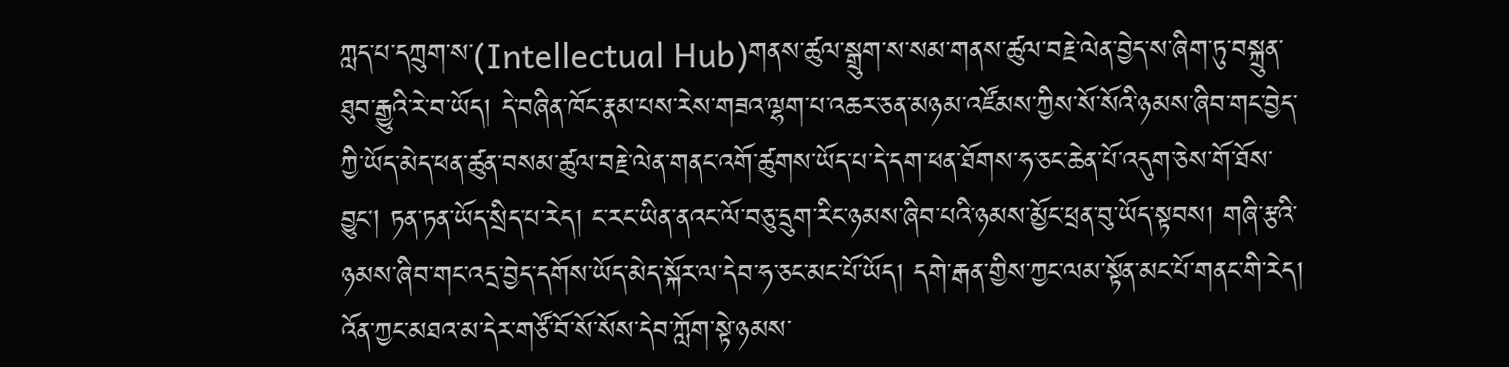ཀླད་པ་དཀྲུག་ས་(Intellectual Hub)གནས་ཚུལ་སྒྲུག་ས་སམ་གནས་ཚུལ་བརྗེ་ལེན་བྱེད་ས་ཞིག་ཏུ་བསྐྲུན་ཐུབ་རྒྱུའི་རེ་བ་ཡོད། དེ་བཞིན་ཁོང་རྣམ་པས་རེས་གཟའ་ལྷག་པ་འཆར་ཅན་མཉམ་འཛོམས་ཀྱིས་སོ་སོའི་ཉམས་ཞིབ་གང་བྱེད་ཀྱི་ཡོད་མེད་ཕན་ཚུན་བསམ་ཚུལ་བརྗེ་ལེན་གནང་འགོ་ཚུགས་ཡོད་པ་དེ་དག་ཕན་ཐོགས་ཧ་ཅང་ཆེན་པོ་འདུག་ཅེས་གོ་ཐོས་བྱུང། ཏན་ཏན་ཡོད་སྲིད་པ་རེད། ང་རང་ཡིན་ནའང་ལོ་བཅུ་དྲུག་རིང་ཉམས་ཞིབ་པའི་ཉམས་མྱོང་ཕྲན་བུ་ཡོད་སྟབས། གཞི་རྩའི་ཉམས་ཞིབ་གང་འདྲ་བྱེད་དགོས་ཡོད་མེད་སྐོར་ལ་དེབ་ཧ་ཅང་མང་པོ་ཡོད། དགེ་རྒན་གྱིས་ཀྱང་ལམ་སྟོན་མང་པོ་གནང་གི་རེད། འོན་ཀྱང་མཐའ་མ་དེར་གཙོ་བོ་སོ་སོས་དེབ་ཀློག་སྟེ་ཉམས་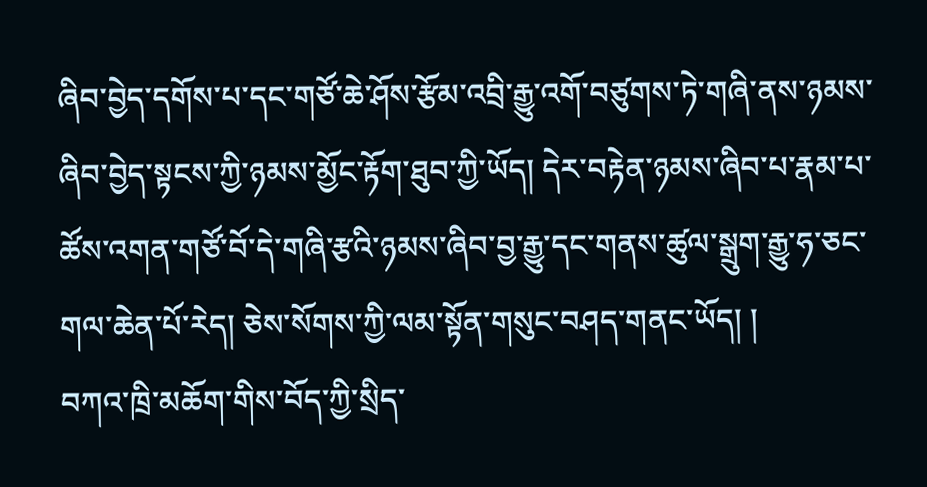ཞིབ་བྱེད་དགོས་པ་དང་གཙོ་ཆེ་ཤོས་རྩོམ་འབྲི་རྒྱུ་འགོ་བཙུགས་ཏེ་གཞི་ནས་ཉམས་ཞིབ་བྱེད་སྟངས་ཀྱི་ཉམས་མྱོང་རྟོག་ཐུབ་ཀྱི་ཡོད། དེར་བརྟེན་ཉམས་ཞིབ་པ་རྣམ་པ་ཚོས་འགན་གཙོ་བོ་དེ་གཞི་རྩའི་ཉམས་ཞིབ་བྱ་རྒྱུ་དང་གནས་ཚུལ་སྒྲུག་རྒྱུ་ཧ་ཅང་གལ་ཆེན་པོ་རེད། ཅེས་སོགས་ཀྱི་ལམ་སྟོན་གསུང་བཤད་གནང་ཡོད། །
བཀའ་ཁྲི་མཆོག་གིས་བོད་ཀྱི་སྲིད་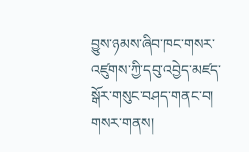བྱུས་ཉམས་ཞིབ་ཁང་གསར་འཛུགས་ཀྱི་དབུ་འབྱེད་མཛད་སྒོར་གསུང་བཤད་གནང་བ།
གསར་གནས།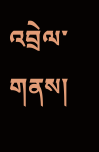འབྲེལ་གནས།